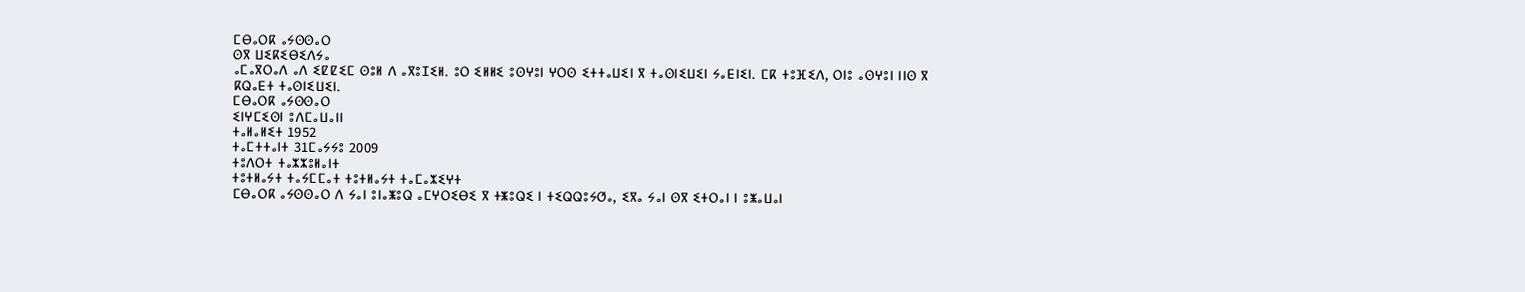ⵎⴱⴰⵔⴽ ⴰⵢⵙⵙⴰⵔ
ⵙⴳ ⵡⵉⴽⵉⴱⵉⴷⵢⴰ
ⴰⵎⴰⴳⵔⴰⴷ ⴰⴷ ⵉⵇⵇⵉⵎ ⵙⵓⵍ ⴷ ⴰⴳⵓⵊⵉⵍ. ⵓⵔ ⵉⵍⵍⵉ ⵓⵙⵖⵓⵏ ⵖⵔⵙ ⵉⵜⵜⴰⵡⵉⵏ ⴳ ⵜⴰⵙⵏⵉⵡⵉⵏ ⵢⴰⴹⵏⵉⵏ. ⵎⴽ ⵜⵓⴼⵉⴷ, ⵔⵏⵓ ⴰⵙⵖⵓⵏ ⵏⵏⵙ ⴳ ⴽⵕⴰⴹⵜ ⵜⴰⵙⵏⵉⵡⵉⵏ.
ⵎⴱⴰⵔⴽ ⴰⵢⵙⵙⴰⵔ
ⵉⵏⵖⵎⵉⵙⵏ ⵓⴷⵎⴰⵡⴰⵏⵏ
ⵜⴰⵍⴰⵍⵉⵜ 1952
ⵜⴰⵎⵜⵜⴰⵏⵜ 31ⵎⴰⵢⵢⵓ 2009
ⵜⵓⴷⵔⵜ ⵜⴰⵣⵣⵓⵍⴰⵏⵜ
ⵜⵓⵜⵍⴰⵢⵜ ⵜⴰⵢⵎⵎⴰⵜ ⵜⵓⵜⵍⴰⵢⵜ ⵜⴰⵎⴰⵣⵉⵖⵜ
ⵎⴱⴰⵔⴽ ⴰⵢⵙⵙⴰⵔ ⴷ ⵢⴰⵏ ⵓⵏⴰⵥⵓⵕ ⴰⵎⵖⵔⵉⴱⵉ ⴳ ⵜⵥⵓⵕⵉ ⵏ ⵜⵉⵕⵕⵓⵢⵚⴰ, ⵉⴳⴰ ⵢⴰⵏ ⵙⴳ ⵉⵜⵔⴰⵏ ⵏ ⵓⵥⴰⵡⴰⵏ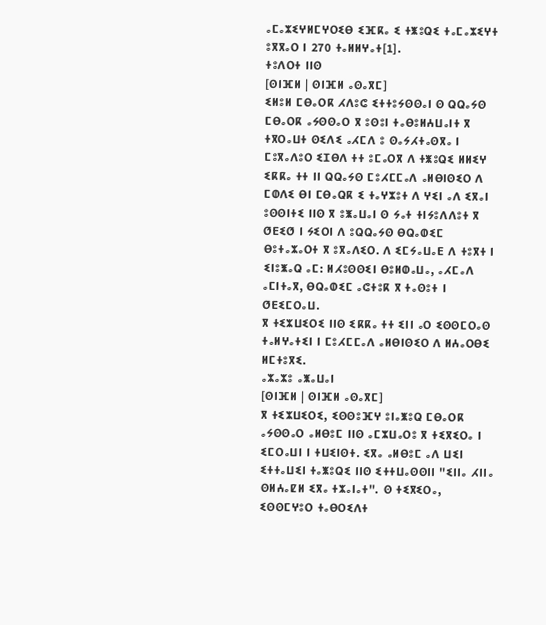ⴰⵎⴰⵣⵉⵖⵍⵎⵖⵔⵉⴱ ⵉⴼⴽⴰ ⵉ ⵜⵥⵓⵕⵉ ⵜⴰⵎⴰⵣⵉⵖⵜ ⵓⴳⴳⴰⵔ ⵏ 270 ⵜⴰⵍⵍⵖⴰⵜ[1].
ⵜⵓⴷⵔⵜ ⵏⵏⵙ
[ⵙⵏⴼⵍ | ⵙⵏⴼⵍ ⴰⵙⴰⴳⵎ]
ⵉⵍⵓⵍ ⵎⴱⴰⵔⴽ ⵃⴷⵓⵛ ⵉⵜⵜⵓⵢⵙⵙⴰⵏ ⵙ ⵕⵕⴰⵢⵙ ⵎⴱⴰⵔⴽ ⴰⵢⵙⵙⴰⵔ ⴳ ⵓⵙⵓⵏ ⵜⴰⴱⵓⵍⵄⵡⴰⵏⵜ ⴳ ⵜⴳⵔⴰⵡⵜ ⵙⵉⴷⵉ ⴰⵃⵎⴷ ⵓ ⵙⴰⵢⵃⵜⴰⵙⴳⴰ ⵏ ⵎⵓⴳⴰⴷⵓⵔ ⵉⵊⴱⴷ ⵜⵜ ⵓⵎⴰⵔⴳ ⴷ ⵜⵥⵓⵕⵉ ⵍⵍⵉⵖ ⵉⴽⴽⴰ ⵜⵜ ⵏⵏ ⵕⵕⴰⵢⵙ ⵎⵓⵃⵎⵎⴰⴷ ⴰⵍⴱⵏⵙⵉⵔ ⴷ ⵎⵀⴷⵉ ⴱⵏ ⵎⴱⴰⵕⴽ ⵉ ⵜⴰⵖⵣⵓⵜ ⴷ ⵖⵉⵏ ⴰⴷ ⵉⴳⴰⵏ ⵓⵙⵙⵏⵜⵉ ⵏⵏⵙ ⴳ ⵓⵥⴰⵡⴰⵏ ⵙ ⵢⴰⵜ ⵜⵏⵢⵓⴷⴷⵓⵜ ⴳ ⵚⴹⵉⵚ ⵏ ⵢⵉⵔⵏ ⴷ ⵓⵕⵕⴰⵢⵙ ⴱⵕⴰⵀⵉⵎ ⴱⵓⵜⴰⵣⴰⵔⵜ ⴳ ⵓⴳⴰⴷⵉⵔ. ⴷ ⵉⵎⵢⴰⵡⴰⴹ ⴷ ⵜⵓⴳⵜ ⵏ ⵉⵏⵓⵥⴰⵕ ⴰⵎ: ⵍⵃⵓⵙⵙⵉⵏ ⴱⵓⵍⵀⴰⵡⴰ, ⴰⵃⵎⴰⴷ ⴰⵎⵏⵜⴰⴳ, ⴱⵕⴰⵀⵉⵎ ⴰⵛⵜⵓⴽ ⴳ ⵜⴰⵙⵓⵜ ⵏ ⵚⴹⵉⵎⵔⴰⵡ.
ⴳ ⵜⵉⵣⵡⵉⵔⵉ ⵏⵏⵙ ⵉⴽⴽⴰ ⵜⵜ ⵉⵏⵏ ⴰⵔ ⵉⵙⵙⵎⵔⴰⵙ ⵜⴰⵍⵖⴰⵜⵉⵏ ⵏ ⵎⵓⵃⵎⵎⴰⴷ ⴰⵍⴱⵏⵙⵉⵔ ⴷ ⵍⵄⴰⵔⴱⵉ ⵍⵎⵜⵓⴳⵉ.
ⴰⵣⴰⵣⵓ ⴰⵥⴰⵡⴰⵏ
[ⵙⵏⴼⵍ | ⵙⵏⴼⵍ ⴰⵙⴰⴳⵎ]
ⴳ ⵜⵉⵣⵡⵉⵔⵉ, ⵉⵙⵙⵓⴼⵖ ⵓⵏⴰⵥⵓⵕ ⵎⴱⴰⵔⴽ ⴰⵢⵙⵙⴰⵔ ⴰⵍⴱⵓⵎ ⵏⵏⵙ ⴰⵎⵣⵡⴰⵔⵓ ⴳ ⵜⵉⴳⵉⵔⴰ ⵏ ⵉⵎⵔⴰⵡⵏ ⵏ ⵜⵡⵉⵏⵙⵜ. ⵉⴳⴰ ⴰⵍⴱⵓⵎ ⴰⴷ ⵡⵉⵏ ⵉⵜⵜⴰⵡⵉⵏ ⵜⴰⵥⵓⵕⵉ ⵏⵏⵙ ⵉⵜⵜⵡⴰⵙⵙⵏⵏ "ⵉⵏⵏⴰ ⵃⵏⵏⴰ ⵙⵍⵄⴰⵇⵍ ⵉⴳⴰ ⵜⵣⴰⵏⴰⵜ". ⵙ ⵜⵉⴳⵉⵔⴰ, ⵉⵙⵙⵎⵖⵓⵔ ⵜⴰⴱⵔⵉⴷⵜ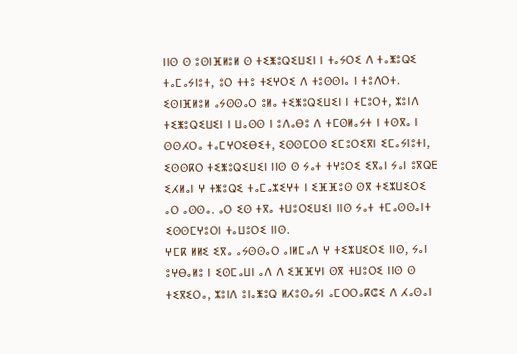ⵏⵏⵙ ⵙ ⵓⵙⵏⴼⵍⵓⵍ ⵙ ⵜⵉⵥⵓⵕⵉⵡⵉⵏ ⵏ ⵜⴰⵢⵔⵉ ⴷ ⵜⴰⵥⵓⵕⵉ ⵜⴰⵎⴰⵢⵏⵓⵜ, ⵓⵔ ⵜⵜⵓ ⵜⵉⵖⵔⵉ ⴷ ⵜⵓⵙⵙⵏⴰ ⵏ ⵜⵓⴷⵔⵜ. ⵉⵙⵏⴼⵍⵓⵍ ⴰⵢⵙⵙⴰⵔ ⵓⵍⴰ ⵜⵉⵥⵓⵕⵉⵡⵉⵏ ⵏ ⵜⵎⵓⵔⵜ, ⵣⵓⵏⴷ ⵜⵉⵥⵓⵕⵉⵡⵉⵏ ⵏ ⵡⴰⵙⵙ ⵏ ⵓⴷⴰⴱⵓ ⴷ ⵜⵎⵙⵍⴰⵢⵜ ⵏ ⵜⵙⴳⴰ ⵏ ⵙⵙⵃⵔⴰ ⵜⴰⵎⵖⵔⵉⴱⵉⵜ, ⵉⵙⵙⵎⵔⵙ ⵉⵎⵓⵔⵉⴳⵏ ⵉⵎⴰⵢⵏⵓⵜⵏ, ⵉⵙⵙⴽⵔ ⵜⵉⵥⵓⵕⵉⵡⵉⵏ ⵏⵏⵙ ⵙ ⵢⴰⵜ ⵜⵖⵓⵔⵉ ⵉⴳⴰⵏ ⵢⴰⵏ ⵓⴳⵕⴹ ⵉⵃⵍⴰⵏ ⵖ ⵜⵥⵓⵕⵉ ⵜⴰⵎⴰⵣⵉⵖⵜ ⵏ ⵉⴼⴼⵓⵙ ⵙⴳ ⵜⵉⵣⵡⵉⵔⵉ ⴰⵔ ⴰⵙⵙⴰ. ⴰⵔ ⵉⵙ ⵜⴳⴰ ⵜⵡⵓⵔⵉⵡⵉⵏ ⵏⵏⵙ ⵢⴰⵜ ⵜⵎⴰⵙⵙⴰⵏⵜ ⵉⵙⵙⵎⵖⵓⵔⵏ ⵜⴰⵡⵓⵔⵉ ⵏⵏⵙ.
ⵖⵎⴽ ⵍⵍⵉ ⵉⴳⴰ ⴰⵢⵙⵙⴰⵔ ⴰⵏⵍⵎⴰⴷ ⵖ ⵜⵉⵣⵡⵉⵔⵉ ⵏⵏⵙ, ⵢⴰⵏ ⵓⵖⴱⴰⵍⵓ ⵏ ⵉⵙⵎⴰⵡⵏ ⴰⴷ ⴷ ⵉⴼⴼⵖⵏ ⵙⴳ ⵜⵡⵓⵔⵉ ⵏⵏⵙ ⵙ ⵜⵉⴳⵉⵔⴰ, ⵣⵓⵏⴷ ⵓⵏⴰⵥⵓⵕ ⵍⵃⵓⵙⴰⵢⵏ ⴰⵎⵔⵔⴰⴽⵛⵉ ⴷ ⵃⴰⵙⴰⵏ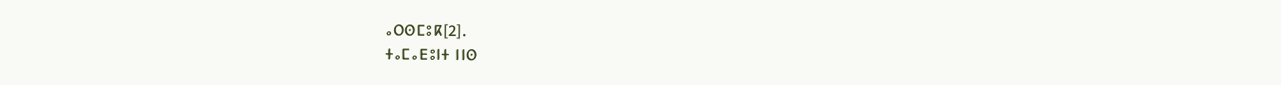ⴰⵔⵙⵎⵓⴽ[2].
ⵜⴰⵎⴰⴹⵓⵏⵜ ⵏⵏⵙ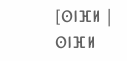[ⵙⵏⴼⵍ | ⵙⵏⴼⵍ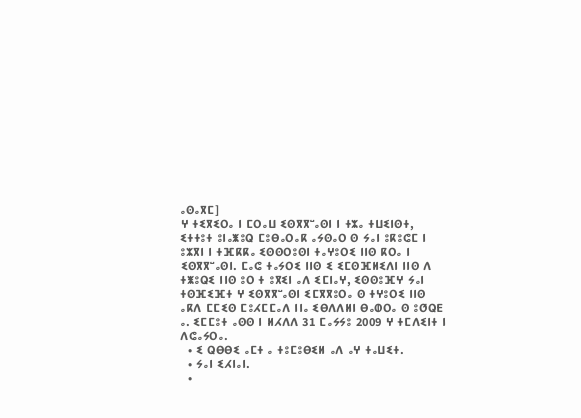ⴰⵙⴰⴳⵎ]
ⵖ ⵜⵉⴳⵉⵔⴰ ⵏ ⵎⵔⴰⵡ ⵉⵙⴳⴳⵯⴰⵙⵏ ⵏ ⵜⵣⴰ ⵜⵡⵉⵏⵙⵜ, ⵉⵜⵜⵓⵜ ⵓⵏⴰⵥⵓⵕ ⵎⵓⴱⴰⵔⴰⴽ ⴰⵢⵙⴰⵔ ⵙ ⵢⴰⵏ ⵓⴽⵓⵛⵎ ⵏ ⵓⵣⴳⵏ ⵏ ⵜⴼⴽⴽⴰ ⵉⵙⵙⵔⵓⵙⵏ ⵜⴰⵖⵓⵔⵉ ⵏⵏⵙ ⴽⵔⴰ ⵏ ⵉⵙⴳⴳⵯⴰⵙⵏ. ⵎⴰⵛ ⵜⴰⵢⵔⵉ ⵏⵏⵙ ⵉ ⵉⵎⵙⴼⵍⵉⴷⵏ ⵏⵏⵙ ⴷ ⵜⵥⵓⵕⵉ ⵏⵏⵙ ⵓⵔ ⵜ ⵓⴳⵉⵏ ⴰⴷ ⵉⵎⵏⴰⵖ, ⵉⵙⵙⵓⴼⵖ ⵢⴰⵏ ⵜⵙⴼⵉⴼⵜ ⵖ ⵉⵙⴳⴳⵯⴰⵙⵏ ⵉⵎⴳⴳⵓⵔⴰ ⵙ ⵜⵖⵓⵔⵉ ⵏⵏⵙ ⴰⴽⴷ ⵎⵎⵉⵙ ⵎⵓⵃⵎⵎⴰⴷ ⵏⵏⴰ ⵉⴱⴷⴷⵍⵏ ⴱⴰⵀⵔⴰ ⵙ ⵓⵚⵕⴹ ⴰ. ⵉⵎⵎⵓⵜ ⴰⵙⵙ ⵏ ⵍⵃⴷⴷ 31 ⵎⴰⵢⵢⵓ 2009 ⵖ ⵜⵎⴷⵉⵏⵜ ⵏ ⴷⵛⴰⵢⵔⴰ.
  • ⵉ ⵕⴱⴱⵉ ⴰⵎⵜ ⴰ ⵜⵓⵎⵓⴱⵉⵍ ⴰⴷ ⴰⵖ ⵜⴰⵡⵉⵜ.
  • ⵢⴰⵏ ⵉⵃⵏⴰⵏ.
  •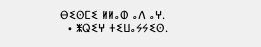ⴱⵉⵙⵎⵉ ⵍⵍⴰⵀ ⴰⴷ ⴰⵖ.
  • ⵥⵕⵉⵖ ⵜⵉⵡⴰⵢⵢⵉⵙ.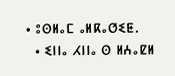• ⵓⵙⵍⴰⵎ ⴰⵍⴽⴰⵚⵉⵟ.
  • ⵉⵏⵏⴰ ⵃⵏⵏⴰ ⵙ ⵍⵄⴰⵇⵍ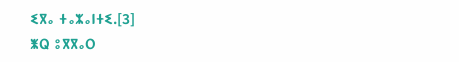ⵉⴳⴰ ⵜⴰⵣⴰⵏⵜⵉ.[3]
ⵥⵕ ⵓⴳⴳⴰⵔ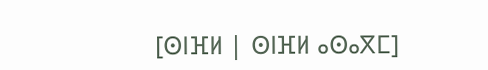[ⵙⵏⴼⵍ | ⵙⵏⴼⵍ ⴰⵙⴰⴳⵎ]